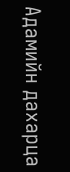Адамийн дахарца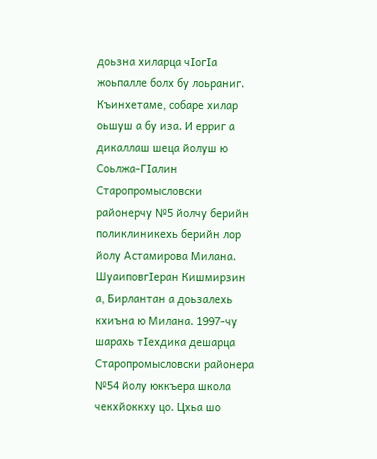доьзна хиларца чIогIа жоьпалле болх бу лоьраниг. Къинхетаме, собаре хилар оьшуш а бу иза. И ерриг а дикаллаш шеца йолуш ю Соьлжа-ГIалин Старопромысловски районерчу №5 йолчу берийн поликлиникехь берийн лор йолу Астамирова Милана.
ШуаиповгIеран Кишмирзин а, Бирлантан а доьзалехь кхиъна ю Милана. 1997-чу шарахь тIехдика дешарца Старопромысловски районера №54 йолу юккъера школа чекхйоккху цо. Цхьа шо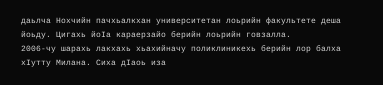даьлча Нохчийн пачхьалкхан университетан лоьрийн факультете деша йоьду. Цигахь йоIа караерзайо берийн лоьрийн говзалла.
2006-чу шарахь лакхахь хьахийначу поликлиникехь берийн лор балха хIутту Милана. Сиха дIаоь иза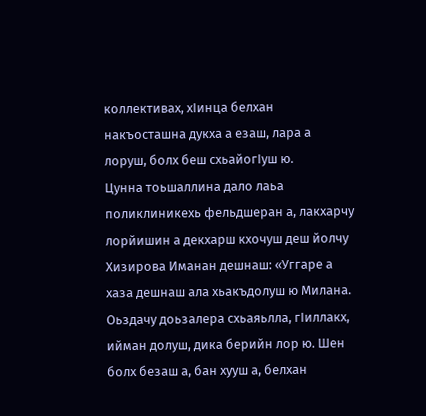коллективах, хIинца белхан накъосташна дукха а езаш, лара а лоруш, болх беш схьайогIуш ю.
Цунна тоьшаллина дало лаьа поликлиникехь фельдшеран а, лакхарчу лорйишин а декхарш кхочуш деш йолчу Хизирова Иманан дешнаш: «Уггаре а хаза дешнаш ала хьакъдолуш ю Милана. Оьздачу доьзалера схьаяьлла, гIиллакх, ийман долуш, дика берийн лор ю. Шен болх безаш а, бан хууш а, белхан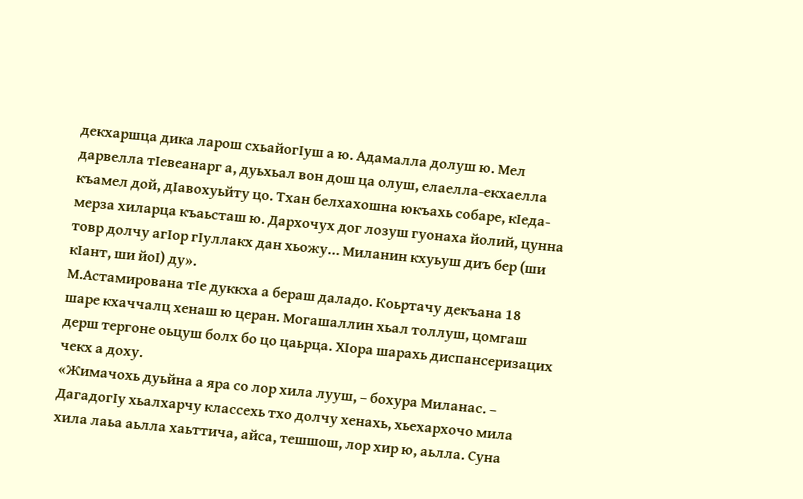декхаршца дика ларош схьайогIуш а ю. Адамалла долуш ю. Мел дарвелла тIевеанарг а, дуьхьал вон дош ца олуш, елаелла-екхаелла къамел дой, дIавохуьйту цо. Тхан белхахошна юкъахь собаре, кIеда-мерза хиларца къаьсташ ю. Дархочух дог лозуш гуонаха йолий, цунна товр долчу агIор гIуллакх дан хьожу… Миланин кхуьуш диъ бер (ши кIант, ши йоI) ду».
М.Астамирована тIе дуккха а бераш даладо. Коьртачу декъана 18 шаре кхаччалц хенаш ю церан. Могашаллин хьал толлуш, цомгаш дерш тергоне оьцуш болх бо цо цаьрца. ХIора шарахь диспансеризацих чекх а доху.
«Жимачохь дуьйна а яра со лор хила лууш, – бохура Миланас. – ДагадогIу хьалхарчу классехь тхо долчу хенахь, хьехархочо мила хила лаьа аьлла хаьттича, айса, тешшош, лор хир ю, аьлла. Суна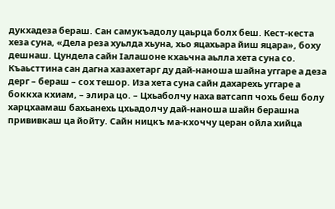дукхадеза бераш. Сан самукъадолу цаьрца болх беш. Кест-кеста хеза суна, «Дела реза хуьлда хьуна, хьо яцахьара йиш яцара», боху дешнаш. Цундела сайн Iалашоне кхаьчна аьлла хета суна со. Къаьсттина сан дагна хазахетарг ду дай-наноша шайна уггаре а деза дерг – бераш – сох тешор. Иза хета суна сайн дахарехь уггаре а боккха кхиам, – элира цо. – Цхьаболчу наха ватсапп чохь беш болу харцхаамаш бахьанехь цхьадолчу дай-наноша шайн берашна прививкаш ца йойту. Сайн ницкъ ма-кхоччу церан ойла хийца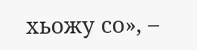хьожу со», –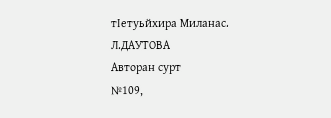тIетуьйхира Миланас.
Л.ДАУТОВА
Авторан сурт
№109,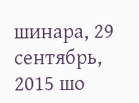шинара, 29 сентябрь, 2015 шо